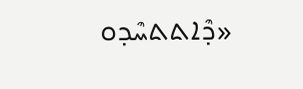«ܕܶܐܬܬܚܶܕܘ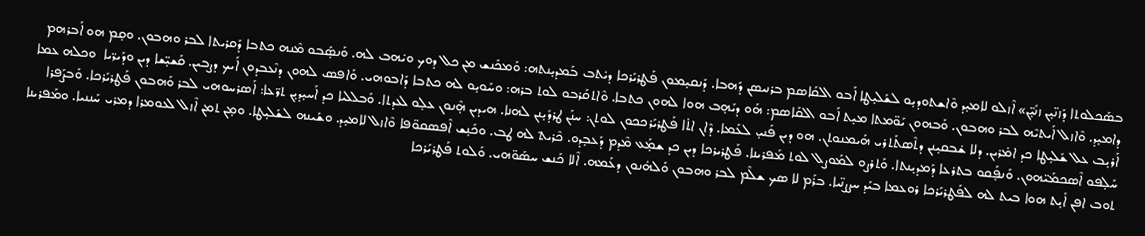ܒܣܰܟܠܘܬܐ ܕܰܙܢ̈ܝ̣ܢ ܙܢܺܝ̣̈ܢ» ܐܶܙܠܘ ܠܐܡܝ̣ܕ ܘܶܐܫܬܘܕܝ̣ܘ ܠܫܰܠܝ̣ܛܐ ܐܰܒܘ ܐܠܩܰܐܣܡ ܒܪܢܝܣܢ ܕܰܗܒܐ. ܕܰܢܩܝ̣ܡܘܢ ܦܰܛܪܝܰܪܟܐ ܕܝ̇ܬܒ ܒܰܡܕܝ̣ܢܬܗ: ܘܰܡܟܰܢܫ ܡܢ ܟܠ ܕܘܟ ܘܝ̇ܗܒ ܠܗ. ܘܰܢܣ̣ܰܒܘ ܡܶܢܗ ܟܬܒܐ ܕܰܩܪܝܬܐ ܠܒܪ ܘܗܒܘܢ. ܘܩ̣ܡ ܗܘ ܐܰܒܪܗܡ ܕܐܡܝ̣ܕ. ܘܶܐܙܠ ܐܰܝܬܝܶܗ ܠܒܪ ܘܗܒܘܢ. ܘܰܒܗܘܢ ܝܰܘ̈ܡܬܐ ܡܝ̣ܬ ܐܰܒܘ ܐܠܩܰܐܣܡ: ܗܰܘ ܕܝܰܗ̣ܒ ܗܘܐ ܠܗܘܢ ܟܬܒܐ. ܘܶܐܬܩܰܪܒܘ ܠܘܬ ܒܪܗ: ܘܚܰܘܝ̣ܘ ܠܗ ܟܬܒܐ ܕܰܐܒܘܗܝ. ܘܰܐܦܣ ܠܗܘܢ ܕܢܶܥܒܕܘܢ ܐܰܝܟ ܕܨܒܝܢ. ܩܰܫܝ̣̈ܫܐ ܕܝܢ ܘܕܰܝܪ̈ܝܐ  ܘܟܠܗ ܥܡܐ ܐܰܪܝ̣ܒ ܥܠ ܫܰܠܝ̣ܛܐ ܟܕ ܐܡ̇ܪܝܢ. ܕܠܐ ܫ̇ܒܩܝ̣ܢܢ ܕܬܶܣܬܰܬܪܝ ܗܰܝܡܢܘܬܢ. ܗܘ ܕܝܢ ܦܰܢܝ̣ ܠܥܰܡܐ. ܕܶܐܢ ܐܬ̇ܐ ܦܰܛܪܝܰܪܟܟܘܢ ܠܘܬܢ: ܚܢܰܢ ܛܪܕܺܝ̣ܢܢ ܠܗܢܐ. ܗܝܕܝܢ ܗ̣ܶܢܘܢ ܥܠ̣ܘ ܠܥܕܬܐ. ܘܰܒܠܠܝܐ ܟܕ ܐܰܚܝ̣ܕܝ̣ܢ ܬܪ̈ܥܐ: ܐܰܣܪܚܘܗܝ ܠܒܪ ܘܰܗܒܘܢ ܦܰܛܪܝܰܪܟܐ. ܘܰܒܨܰܦܪܐ ܚܰܠ̣ܦܘ ܐܶܣܟܡܰܝ̈ܗܘܢ. ܘܰܢܦ̣ܰܩܘ ܒܬܪܥܐ ܕܰܡܕܝ̣ܢܬܐ. ܘܰܬܪܨܘ ܠܡܰܘܨܠ ܠܘܬ ܡܰܦܪܝܢܐ. ܦܰܛܪܝܪܟܐ ܕܝܢ ܟܕ ܫܡ̣ܰܥ ܡܶܕܡ ܕܰܥܒ̣ܕܘ. ܟܶܪܝܬ݀ ܠܗ ܛܒ. ܘܟܰܢ̣ܫ ܐܶܦܣܩܘ̈ܦܐ ܘܶܐܙܠ ܠܐܡܝ̣ܕ. ܘܫܰܝܢܗ ܠܫܰܠܝ̣ܛܐ. ܘܡ̣ܢ ܬܡܢ ܐܶܙܠ ܠܥܘܡܪܐ ܕܡܪܝ ܚܰܢܢܝܐ. ܘܡܰܦܪܝܢܐ ܬܘܒ ܐܦܢ ܐܺܝ̣ܬ ܗܘܐ ܒܝܬ ܠܗ ܠܦܰܛܪܝܰܪܟܐ ܪܘܥܡܐ ܒܝܰܕ ܚܨܨܢ̈ܝܐ. ܒܪܰܡ ܠܐ ܣܟ ܫܠܶܡ ܠܒܪ ܘܗܒܘܢ ܘܰܠܗ̇ܢܘܢ ܕܥܰܡܗ. ܐܶܠܐ ܟܰܢܫ ܚܣܰܘ̈ܗܝ. ܘܰܠܘܬ ܦܰܛܪܝܰܪܟܐ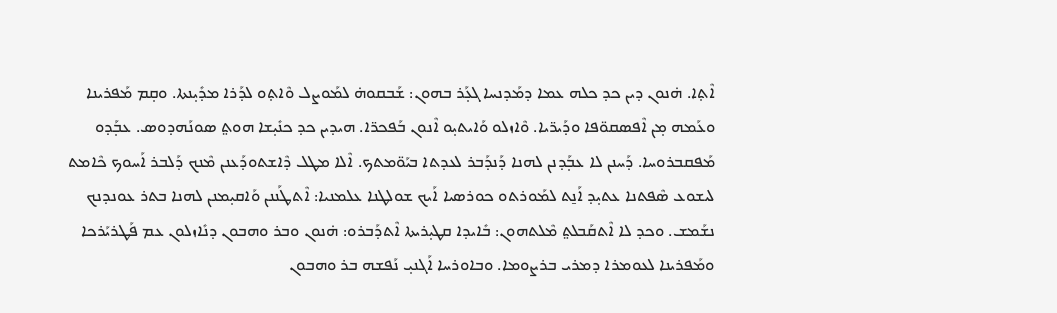ܐܶܬ̣ܐ. ܗ̇ܢܘܢ ܕܝܢ ܟܕ ܟܠܗ ܥܡܐ ܕܡܰܕܢܚܐ ܓܥ̣ܰܪ ܒܗܘܢ: ܫܰܒܩܘܗ̇ ܠܡܰܘܨܠ ܘܶܐܬ̣ܘ ܠܕܰܪܐ ܡܕܺܝ̣ܢܬܐ. ܘܩ̣ܡ ܡܰܦܪܝܢܐ ܘܥܰܡܗ ܡ̣ܢ ܐܶܦܣܩܘ̈ܦܐ ܘܕܰܝܪ̈ܝܐ. ܘܶܐܙܠܘ ܘܰܐܝܬܝ̣ܘ ܐܶܢܘܢ ܒܰܦܟܪ̈ܐ. ܗܝܕܝܢ ܟܕ ܟܢܺܝ̣ܫܐ ܗܘܬ݀ ܣܘܢܰܗܕܘܣ. ܥܒ̣ܰܕܘ ܡܰܦܩܒܪܘܚܐ. ܕܰܚܢܢ ܠܐ ܥܒ̣ܰܕܢܢ ܠܗܢܐ ܕܰܢܕܰܒܪ ܠܥܕܬܐ ܒܝܰܘ̈ܡܬܟ. ܐܶܠܐ ܡܛܠ ܕܶܐܫܬܘܕܰܥܢܢ ܡܶܢܟ ܕܰܠܒܪ ܐܰܚܘܟ ܟܶܐܡܬ ܠܝܫܘܥ ܣܶܦܬܢܐ ܥܬܝ̣ܕ ܐܰܢ̱ܬ ܠܡܰܘܪܬܘ ܟܘܪܣܝܐ ܐܰܝܟ ܫܘܠܛܢܐ ܥܠܡܢܝܐ: ܐܶܬܛܰܢܢܢ ܘܰܐܩܝ̣ܡܢܢ ܠܗܢܐ ܒܬܪ ܥܘܢܕܢܟ ܢܫܰܡܫ. ܘܟܕ ܠܐ ܐܶܬܩܰܒܠܬ݀ ܡܶܠܬܗܘܢ: ܒܺܐܝܕܐ ܩܛܝ̣ܪܝܬܐ ܐܶܬܕܰܒܪܘ: ܗ̇ܢܘܢ ܘܒܪ ܘܗܒܘܢ ܕܢܺܐܙܠܘܢ ܥܡ ܦܰܛܪܝܰܪܟܐ ܘܡܰܦܪܝܢܐ ܠܥܘܡܪܐ ܕܡܪܝ ܒܪܨܘܡܐ. ܘܒܐܘܪܚܐ ܐܰܓܢܝ̣ ܢܰܦܫܗ ܒܪ ܘܗܒܘܢ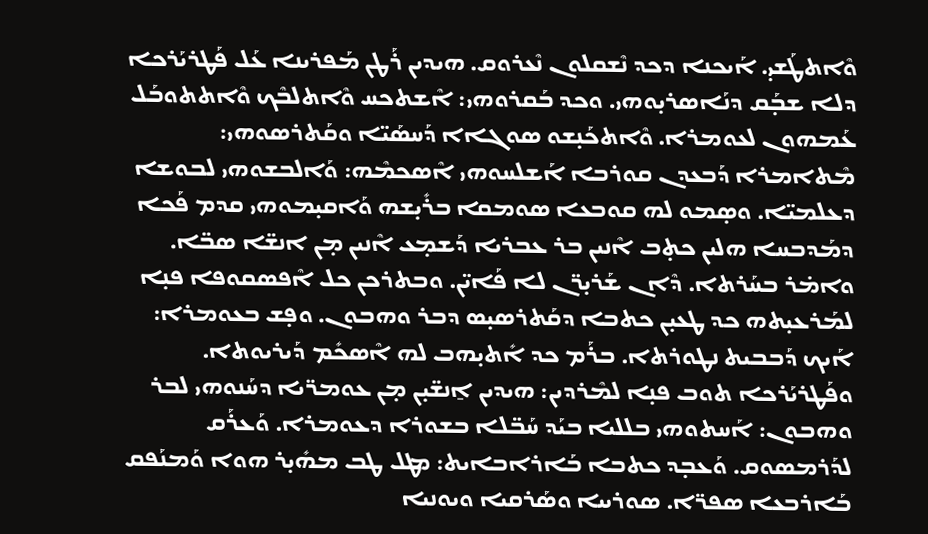ܘܶܐܬܛܰܫܝ̣. ܐܰܝܟܢܐ ܕܟܕ ܢܶܫܩܠܘܢ ܢܶܥܪܘܩ. ܗܝܕܝܢ ܪܰܛܢ ܡܰܦܪܝܢܐ ܥܰܠ ܦܰܛܪܝܰܪܟܐ ܕܠܐ ܫܒ̣ܰܩ ܕܢܰܐܣܪܝ̣ܘܗܝ. ܘܟܕ ܒܰܩܪܘܗܝ: ܐܶܫܬܟܚ ܘܶܐܬܠܒܶܟ ܘܶܐܬܬܘܒܰܠ ܥܰܡܗܘܢ ܠܥܘܡܪܐ. ܘܶܐܬܟܰܢ̣ܫܘ ܣܘܓܐܐ ܕܰܚܣܰܝ̈ܐ ܘܩܰܬܪܣܘܗܝ: ܡܶܬܐܡܪܐ ܕܰܒܥܕܢ ܩܘܪܒܐ ܐܰܫܠܚܘܗܝ ܐܶܣܟܡܶܗ: ܘܰܐܠܒܫܘܗܝ ܠܒܘܫܐ ܕܥܠܡܝ̈ܐ. ܘܣ̣ܡܘ ܠܗ ܩܘܒܥܐ ܣܘܡܩܐ ܒܪܺܝ̣ܫܗ ܘܰܐܩܝ̣ܡܘܗܝ ܩܕܡ ܦܰܟܐ ܕܡܰܕܒܚܐ ܗܠܝܢ ܟܬ̣ܒ ܐܶܢܝܢ ܒܪ ܥܒܪܝܐ ܕܰܫܡ̣ܥ ܐܶܢܝܢ ܡ̣ܢ ܐܢܫ̈ܐ ܣܒ̈ܐ. ܘܐܡ̇ܪ ܒܚܰܪܬܐ. ܕܶܐܢ ܫܰܪܝ̣ܪ̈ܢ ܠܐ ܦܰܐܝ̈ܢ. ܘܒܬܪܟܢ ܟܠ ܐܶܦܣܩܘܦܐ ܦܢ̣ܐ ܠܡܰܪܥܝ̣ܬܗ ܟܕ ܛܥܝ̣ܢ ܟܬܒܐ ܕܩܰܬܪܣܝ̣ܣ ܕܒܪ ܘܗܒܘܢ. ܘܦ̣ܫ ܒܥܘܡܪܐ: ܐܰܝܟ ܕܰܒܒܝܬ ܢܛܘܪܬܐ. ܒܪܰܡ ܟܕ ܐܺܬܝ̣ܗܒ ܠܗ ܐܶܣܟܺܡ ܕܰܝܪܝܘܬܐ. ܘܦܰܛܪܝܰܪܟܐ ܬܘܒ ܦܢ̣ܐ ܠܡܶܪܕܝܢ: ܗܝܕܝܢ ܐ̱ܢܫ̈ܝ̣ܢ ܡ̣ܢ ܥܘܡܪ̈ܝܐ ܕܚܰܢܘܗܝ ܠܒܪ ܘܗܒܘܢ: ܐܰܚܬܘܗܝ ܒܠܠܝܐ ܒܝܰܕ ܚܰܒ̈ܠܐ ܒܫܘܪܐ ܕܥܘܡܪܐ. ܘܰܥܪܰܩ ܠܕܰܪܡܣܘܩ. ܘܰܥܒ̣ܕ ܟܬܒܐ ܒܰܐܪܐܒܐܝܬ: ܡܛܠ ܛܒ ܡܗܺܝ̣ܪ ܗܘܐ ܘܰܡܢܰܦܩ ܒܰܐܪܒܥܐ ܣܦܪ̈ܐ. ܣܘܪܝܝܐ ܘܣܰܪܩܝܐ ܘܝܘܢܝܐ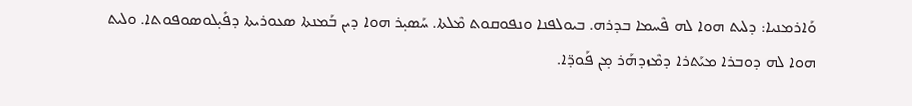ܘܰܐܪܡܢܝܐ: ܕܠܝܬ ܗܘܐ ܠܗ ܦܶܚܡܐ ܒܕܪܗ. ܒܝܘܠܦܢܐ ܘܢܦܘܩܘܬ ܡܶܠܬܐ. ܚܰܣܝ̣ܪ ܗܘܐ ܕܝܢ ܒܰܡܢܬܐ ܣܥܘܪܝܬܐ ܕܦܺܝ̣ܠܘܣܘܦܘܬܐ. ܘܠܝܬ ܗܘܐ ܠܗ ܕܘܒܪܐ ܡܝܰܬܪܐ ܕܡܶܙܕܗܰܪ ܡ̣ܢ ܦܰܘܕ̈ܐ.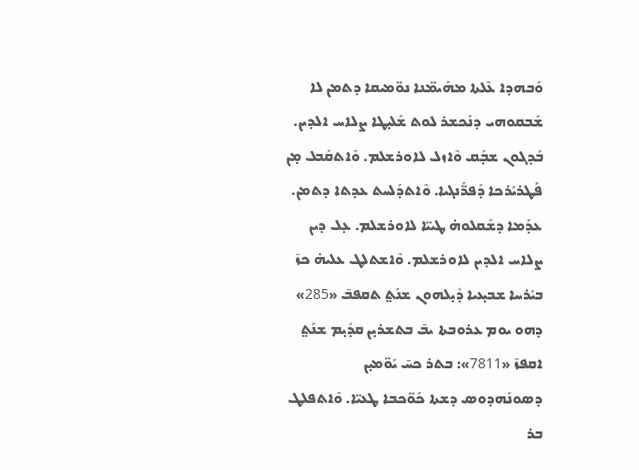ܘܰܒܗܕܐ ܥܶܠܬܐ ܡܗܰܝܡ̈ܢܐ ܢܘ̈ܡܝܩܐ ܕܬܡܢ ܠܐ ܫܰܒܩܘܗܝ ܕܢܰܟܫܪ ܠܘܬ ܫܰܠܝ̣ܛܐ ܨܠܐܚ ܐܠܕܝܢ. ܒܰܕܓܘܢ ܫܒ̣ܰܩ ܘܶܐܙܠ ܠܐܘܪܫܠܡ. ܘܶܐܬܩܰܒܠ ܡ̣ܢ ܦܰܛܪܝܰܪܟܐ ܕܰܦܪ̈ܰܢܓܝܐ. ܘܶܐܬܕܰܠܚܬ ܥܕܬܐ ܕܬܡܢ. ܥܕܰܡܐ ܕܫܰܩܠܘܗ̇ ܛܝܝ̈ܐ ܠܐܘܪܫܠܡ. ܥ̣ܠ ܕܝܢ ܨܠܐܚ ܐܠܕܝܢ ܠܐܘܪܫܠܡ. ܘܶܐܫܬܠܛ ܥܠܝܗ̇ ܟܙ̄ ܒܝܰܪܚܐ ܫܒܝ̣ܥܝܐ ܕܺܝ̣ܠܗܘܢ ܫܢܰܬ݀ ܬܩܦܒ̄ «285» ܕܗܘ ܝܘܡ ܥܪܘܒܬܐ ܝܒ̄ ܒܬܫܪܝ̣ܢ ܩܕܺܝ̣ܡ ܫܢܰܬ݀ ܐܩܦܙ̄ «7811»: ܒܬܪ ܟܚ̄ ܝܰܘ̈ܡܝ̣ܢ ܕܣܘܢܰܗܕܘܣ ܕܫܬܐ ܟܰܘ̈ܟܒܐ ܛܥܝ̈ܐ. ܘܶܐܬܦܠܛ ܒܪ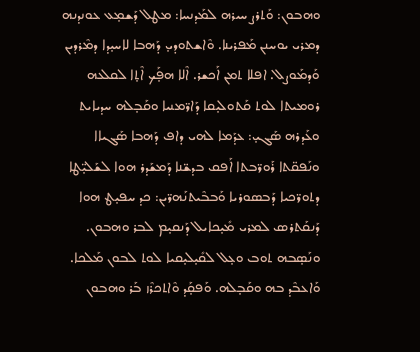ܘܗܒܘܢ: ܘܰܬܪܨ ܚܝܪܗ ܠܡܰܕܢܚܐ: ܡܛܠ ܕܰܫܡ̣ܥ ܥܘܢܕܢܗ ܕܡܪܝ ܝܘܚܢܢ ܡܰܦܪܝܢܐ. ܘܶܐܫܬܘܕܝ̣ ܕܰܗܒܐ ܠܐܚܝ̣ܕܐ ܕܡܶܪܕܝܢ ܘܰܕܡܰܘܨܠ. ܐܦܠܐ ܬܡܢ ܐܰܟܫܪ. ܐܶܠܐ ܗܦ̣ܰܟ ܐܶܬ̣ܐ ܠܩܠܥܗ ܪܘܡܝܬܐ ܠܘܬ ܩܰܬܘܠܝ̣ܩܐ ܕܰܐܪ̈ܡܢܝܐ ܘܩܰܒ̣ܠܗ ܚܕܝܐܝܬ ܘܥܰܕܪܗ ܣܰܓܝ̣: ܥܕܰܡܐ ܠܗܝ ܕܐܦ ܕܰܗܒܐ ܣܰܓܝܐܐ ܘܢܰܦܩ̈ܬܐ ܪܰܘܪ̈ܒܬܐ ܐܰܦܩ ܒܕܫ̈ܢܐ ܕܰܡܫܰܕܪ ܗܘܐ ܠܫܰܠܝ̣̈ܛܐ ܕܬܘܪ̈ܟܝܐ ܕܰܒܣܘܪܝܐ ܘܰܒܒܶܝܬܢܰܗܪ̈ܝܢ: ܟܕ ܚܦܝ̣ܛ ܗܘܐ ܕܰܢܩܰܬܪܣ ܠܡܪܝ ܡܺܝ̣ܟܐܝܠ ܕܰܢܩܝ̣ܡ ܠܒܪ ܘܗܒܘܢ. ܘܢܰܣ̣ܒܗ ܬܘܒ ܘܥ̣ܠ ܠܩܺܝ̣ܠܝ̣ܩܝܐ ܠܘܬ ܠܒܘܢ ܡܰܠܟܐ. ܘܰܐܥܒܶܕ ܒܗ ܘܩܰܒ̣ܠܗ. ܘܰܦܩ̣ܰܕ ܘܶܐܬܟܪܶܙ ܒܰܪ ܘܗܒܘܢ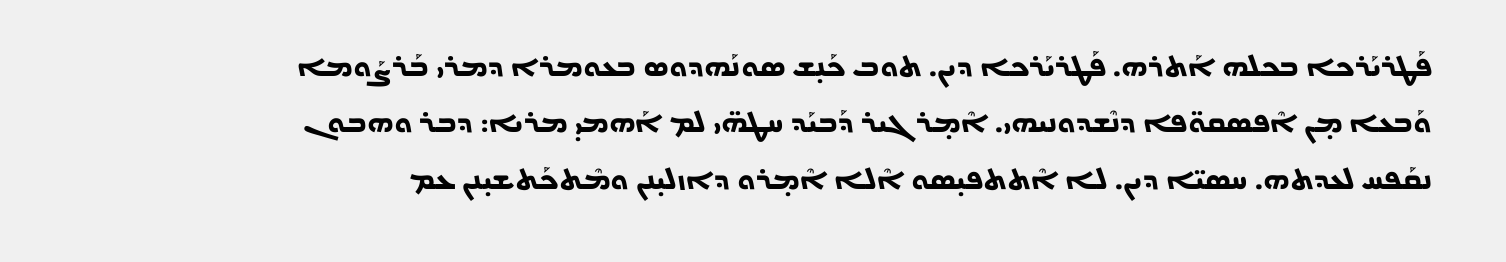ܦܰܛܪܝܰܪܟܐ ܒܟܠܗ ܐܰܬܪܗ. ܦܰܛܪܝܰܪܟܐ ܕܝܢ. ܬܘܒ ܟܰܢ̣ܫ ܣܘܢܰܗܕܘܣ ܒܥܘܡܪܐ ܕܡܪܝ ܒܰܪܨܰܘܡܐ ܘܰܒܥܐ ܡ̣ܢ ܐܶܦܣܩܘ̈ܦܐ ܕܢܶܫܕܘܢܝܗܝ. ܐܶܡ̣ܪ ܓܝܪ ܕܰܒܝܰܕ ܚܛܗ̈ܝ ܠܡ ܐܰܗܡܝ̣ ܡܪܝܐ: ܕܒܪ ܘܗܒܘܢ ܢܩܰܦܚ ܠܥܕܬܗ. ܚܣܝ̈ܐ ܕܝܢ. ܠܐ ܐܶܬܬܦܝ̣ܣܘ ܐܶܠܐ ܐܶܡ̣ܪܘ ܕܐܙܠܝ̣ܢܢ ܘܡܶܬܟܰܬܫܝ̣ܢܢ ܥܡ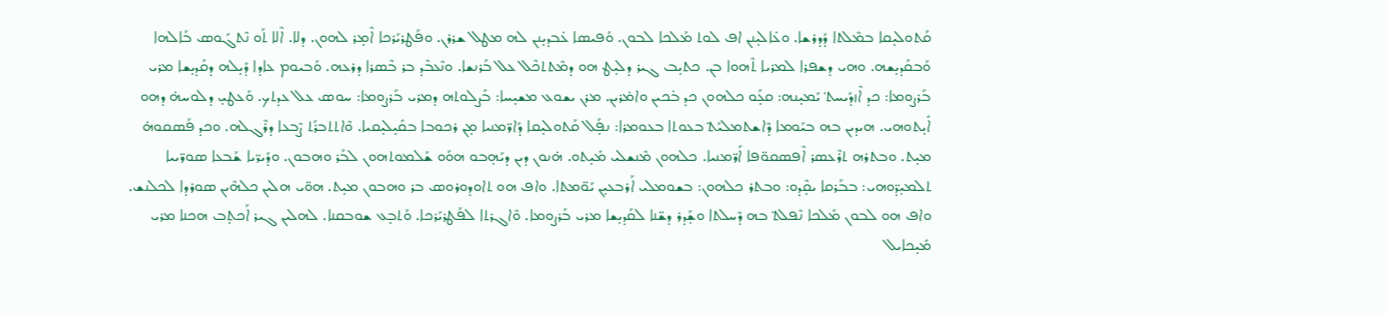ܩܰܬܘܠܝ̣ܩܐ ܒܡܶܠܬܐ ܕܰܕܪܫܐ. ܘܥ̇ܐܠܝ̣ܢܢ ܐܦ ܠܘܬ ܡܰܠܟܐ ܠܒܘܢ. ܘܰܦܝܣܐ ܥ̇ܒܕܝ̣ܢܢ ܠܗ ܡܛܠ ܫܪܪܢ. ܘܦܰܛܪܝܰܪܟܐ ܐܶܡ̣ܪ ܠܗܘܢ. ܕܠܐ. ܐܶܠܐ ܬܰܘ ܢܶܬܓܰܘܣ ܒܰܐܠܗܐ ܘܰܒܩܰܕܝ̣ܫܗ. ܘܗܝ ܕܫܦܪܐ ܠܡܪܝܐ ܬܶܗܘܐ ܒܢ. ܟܬܝ̣ܒ ܓܝܪ ܕܠܝ̣ܛ ܗܘ ܕܡܶܬܬܟܶܠ ܥܠ ܒܰܪܢܫܐ. ܘܢܶܥܒܶܕ ܒܪ ܒܶܣܪܐ ܕܪܥܗ. ܘܰܒܝܘܡ ܥܐܕܐ ܕܺܝ̣ܠܗ ܕܩܰܕܝ̣ܫܐ ܡܪܝ ܒܰܪܨܘܡܐ: ܟܕ ܐܶܙܕܰܝܚܬ݀ ܝܰܡܝ̣ܢܗ: ܩܥ̣ܰܘ ܟܠܗܘܢ ܟܕ ܒ̇ܟܝܢ ܘܐܡ̇ܪܝܢ. ܡܪܢ ܝܫܘܥ ܡܫܝ̣ܚܐ: ܒܰܨܠܘܬܗ ܕܡܪܝ ܒܰܪܨܘܡܐ: ܚܘܣ ܥܠ ܥܕܬܟ. ܘܰܥܛܝ̣ ܕܠܘܚܗ̇ ܕܗܘ ܐܺܝ̣ܬܘܗܝ. ܗܝܕܝܢ ܒܗ ܒܝܰܘܡܐ ܕܶܐܫܬܡܠܝܰܬ݀ ܒܥܘܬܐ ܒܥܘܡܪܐ: ܢܦ̣ܰܠ ܩܰܬܘܠܝ̣ܩܐ ܕܰܐܪ̈ܡܢܝܐ ܡ̣ܢ ܪܟܘܒܐ ܒܩܺܝ̣ܠܝ̣ܩܝܐ. ܘܶܐܬܬܒܪܰܬ ܨܶܒܥܐ ܕܪܶܓܠܗ. ܘܟܕ ܦܰܣܩܘܗ̇ ܡܝ̣ܬ. ܘܒܬܪܗ ܬܪܶܥܣܪ ܐܶܦܣܩܘ̈ܦܐ ܐܰܪ̈ܡܢܝܐ. ܟܠܗܘܢ ܡܶܢܫܠܝ ܡܺܝ̣ܬܘ. ܗ̇ܢܘܢ ܕܝܢ ܕܝܰܗ̣ܒܘ ܗܘܰܘ ܫܰܠܡܘܬܗܘܢ ܠܒܰܪ ܘܗܒܘܢ. ܘܕܰܝܪ̈ܝܐ ܫܰܒܥܐ ܣܘܪ̈ܝܝܐ ܬܠܡܝ̣ܕ̈ܘܗܝ: ܒܒܰܪܩܐ ܝܩ̣ܶܕܘ: ܘܒܬܪ ܟܠܗܘܢ: ܒܫܘܡܠܝ ܐܰܪܒܥܝ̣ܢ ܝܰܘ̈ܡܬܐ. ܘܐܦ ܗܘ ܬܐܘܕܘܪܘܣ ܒܪ ܘܗܒܘܢ ܡܝ̣ܬ. ܗܘ̈ܝ ܗܠܝܢ ܟܠܗܶܝܢ ܣܘܪܕܐ ܠܟܠܢܫ. ܘܐܦ ܗܘ ܠܒܘܢ ܡܰܠܟܐ ܢܶܦܠܬ݀ ܒܗ ܕܶܚܠܬܐ ܘܫ̣ܰܕܪ ܕܫ̈ܢܐ ܠܩܰܕܝ̣ܫܐ ܡܪܝ ܒܰܪܨܘܡܐ. ܘܶܐܓܪܬܐ ܠܦܰܛܪܝܰܪܟܐ. ܘܰܬܒ̣ܥ ܫܘܒܩܢܐ. ܠܗܠܝܢ ܓܝܪ ܐܰܟܬ̣ܒ ܗܟܢܐ ܡܪܝ ܡܺܝ̣ܟܐܝܠ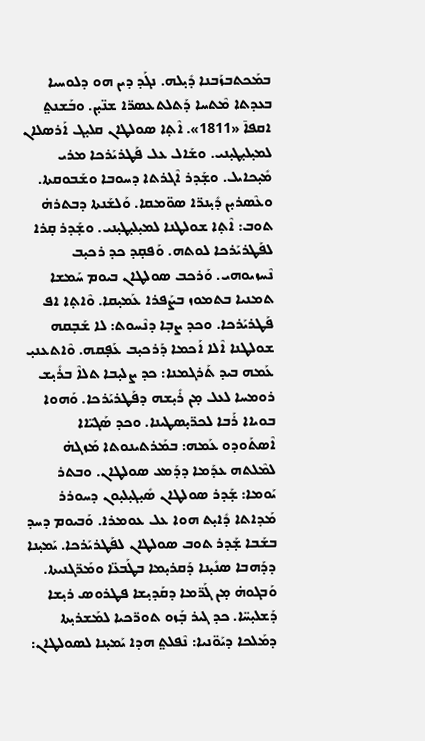ܒܡܰܟܬܒܙܰܒܢܐ ܕܺܝ̣ܠܗ. ܢܓܰܕ ܕܝܢ ܗܘ ܕܠܘܚܝܐ ܒܥܕܬܐ ܡܶܬܚܐ ܕܰܬܠܬܥܣܪ̈ܐ ܫܢ̈ܝ̣ܢ. ܘܒܰܫܢܬ݀ ܐܩܦܐ̄ «1811». ܐܶܬ̣ܐ ܣܘܠܛܐܢ ܩܠܝ̣ܓ ܐܰܪܣܠܐܢ ܠܡܝ̣ܠܝ̣ܛܝ̣ܢܝ. ܘܫܰܐܠ ܥܠ ܦܰܛܪܝܰܪܟܐ ܡܪܝ ܡܺܝ̣ܟܐܝܠ. ܘܫ̣ܰܕܪ ܐܶܓܪܬܐ ܕܚܘܒܐ ܘܫܰܒܘܩܬܐ. ܘܥܶܣܪܝ̣ܢ ܕܺܝ̣ܢܪ̈ܐ ܣܘ̈ܡܩܐ. ܘܰܠܫܰܢܬܐ ܕܒܬܪܗ̇ ܬܘܒ: ܐܶܬ̣ܐ ܫܘܠܛܢܐ ܠܡܝ̣ܠܝ̣ܛܝ̣ܢܝ. ܘܫ̣ܰܕܪ ܩ̣ܪܐ ܠܦܰܛܪܝܰܪܟܐ ܠܘܬܗ. ܘܰܦܩ̣ܕ ܟܕ ܪܟܝ̣ܒ ܢܶܚܙܝܘܗܝ. ܘܰܪܟܒ ܣܘܠܛܐܢ ܒܝܘܡ ܚܰܡܫܐ ܬܡܢܝܐ ܒܬܡܘܙ ܒܨܰܦܪܐ ܥܰܡܝ̣ܩܐ. ܘܶܐܬ̣ܐ ܐܦ ܦܰܛܪܝܰܪܟܐ. ܘܟܕ ܨܒ̣ܐ ܕܢܶܚܘܬ: ܠܐ ܫܰܒ̣ܩܗ ܫܘܠܛܢܐ ܐܶܠܐ ܐܰܟܡܐ ܕܰܪܟܝ̣ܒ ܥܰܦ̣ܩܗ. ܘܶܐܬܥܢܝ̣ ܥܰܡܗ ܒܝܕ ܬܰܪܓܡܢܐ: ܟܕ ܨܠܝ̣ܒܐ ܬܠܐܶ ܒܪܺܝ̣ܫ ܪܘܡܚܐ ܠܥܠ ܡ̣ܢ ܪܺܝ̣ܫܗ ܕܦܰܛܪܝܰܪܟܐ. ܘܰܗܘܐ ܒܘܝܐܐ ܪܰܒܐ ܠܟܪ̈ܝ̣ܣܛܝܢܐ. ܘܟܕ ܣܰܓܝ̈ܐܐ ܐܶܣܬܰܘܕܘ ܥܰܡܗ: ܒܡܰܪܬܝܢܘܬܐ ܡܰܙܓܗ̇ ܠܡܶܠܬܗ ܥܕܰܡܐ ܕܕܰܡܥ ܣܘܠܛܐܢ. ܘܒܬܪ ܝܰܘܡܐ: ܫ̣ܰܕܪ ܣܘܠܛܐܢ ܣܺܝ̣ܓܝ̣ܠܝ̣ܘܢ ܕܚܘܪܪ ܡܰܕܐܬܐ ܕܺܐܝ̣ܬ ܗܘܐ ܥܠ ܥܘܡܪܐ. ܘܰܒܝܘܡ ܕܚܕ ܒܫܰܒܐ ܫ̣ܰܕܪ ܬܘܒ ܣܘܠܛܐܢ ܠܦܰܛܪܝܰܪܟܐ. ܝܰܡܝ̣ܢܐ ܕܕܰܗܒܐ ܣܢܺܝ̣ܢܐ ܕܰܩܪܝ̣ܡܐ ܒܛܰܒܥ̈ܐ ܘܡܰܪ̈ܓܢܝܬܐ. ܘܰܒܓܘܗ̇ ܡ̣ܢ ܓܰܪ̈ܡܐ ܕܩܰܕܝ̣ܫܐ ܦܛܪܘܣ ܪܝ̣ܫܐ ܕܰܫܠܝ̣ܚ̈ܐ. ܟܕ ܓܝܪ ܒ̣ܰܙܘ ܬܘܪ̈ܟܝܐ ܠܡܰܫܪܝ̣ܬܐ ܕܡܰܠܟܐ ܕܝܰܘ̈ܢܝܐ: ܢܶܦܠܬ݀ ܗܕܐ ܝܰܡܝ̣ܢܐ ܠܣܘܠܛܐܢ: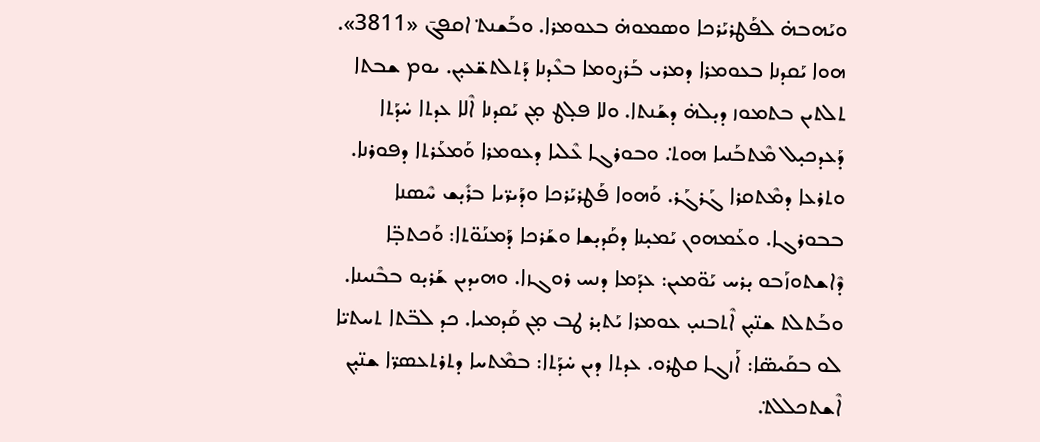ܘܝܰܗܒܗ̇ ܠܦܰܛܪܝܰܪܟܐ ܘܣܡܘܗ̇ ܒܥܘܡܪܐ. ܘܒܰܫܢܬ݀ ܐܩܦܓ̄ «3811». ܗܘܐ ܝܰܩܕܢܐ ܒܥܘܡܪܐ ܕܡܪܝ ܒܰܪܨܘܡܐ ܒܥܶܕܢܐ ܕܰܬܠܬܫ̈ܥܝ̣ܢ. ܝܘܡ ܫܒܬܐ ܬܠܬܝܢ ܒܬܡܘܙ ܕܝ̣ܠܗ̇ ܕܫܰܢܬܐ. ܘܠܐ ܦܠ̣ܛ ܡ̣ܢ ܝܰܩܕܢܐ ܐܶܠܐ ܥܕܬܐ ܚ̇ܕܰܬܐ ܕܰܥܕܟܝ̣ܠ ܡܶܬܒܰܢܝܐ ܗܘܬ݀. ܘܒܘܪܓܐ ܥܶܠܝܐ ܕܥܘܡܪܐ ܘܰܡܥܰܪܬܐ ܕܦܘܪܢܐ. ܘܬܪܥܐ ܕܡܶܬܩܪܐ ܓܰܪܓܰܪ. ܘܰܗܘܐ ܦܰܛܪܝܰܪܟܐ ܘܕܰܝܪ̈ܝܐ ܒܪܺܝ̣ܫ ܚܶܣܢܐ ܒܒܘܪܓܐ. ܘܥܰܡܗܘܢ ܝܰܡܝ̣ܢܐ ܕܩܰܕܝ̣ܫܐ ܘܫܰܪܟܐ ܕܰܡܢܰܘ̈ܬܐ: ܘܰܟܬܒ̣̈ܐ ܕܶܐܫܬܘܙܰܒܘ ܝ̣ܪܚ ܝܰܘ̈ܡܝܢ: ܥܕܰܡܐ ܕܢܚ ܪܘܓܙܐ. ܘܗܝܕܝܢ ܫܰܪܝ̣ܘ ܒܒܶܢܝܢܐ. ܘܒܰܬܠܬ ܫܢ̈ܝ̣ܢ ܐܶܬܒܢܝ̣ ܥܘܡܪܐ ܝܰܬܝ̣ܪ ܛܒ ܡ̣ܢ ܩܰܕܡܝܐ. ܟܕ ܠܒ̈ܬܐ ܬܚܬܝ̈ܐ ܠܘ ܒܩܰܝܣ̈ܐ: ܐܰܙܓܐ ܩܛܪܘ. ܥܕܬܐ ܕܝܢ ܚ̇ܕܰܬܐ: ܒܡܶܬܚܐ ܕܬܪܬܥܣܪ̈ܐ ܫܢ̈ܝ̣ܢ ܐܶܫܬܟܠܠܬ݀.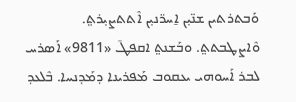ܘܰܒܬܪܬܝܢ ܫܢ̈ܝ̣ܢ ܐ̱ܚܪ̈ܢܝ̣ܢ ܐܶܬܬܨܝ̣ܪܬ݀. ܘܶܐܨܛܒܬܬ݀. ܘܒܰܫܢܬ݀ ܐܩܦܛ̄ «9811» ܐܰܣܪܚ ܠܒܪ ܐܰܚܘܗܝ ܝܥܩܘܒ ܡܰܦܪܝܢܐ ܕܡܰܕܢܚܐ. ܒܶܠܥܕ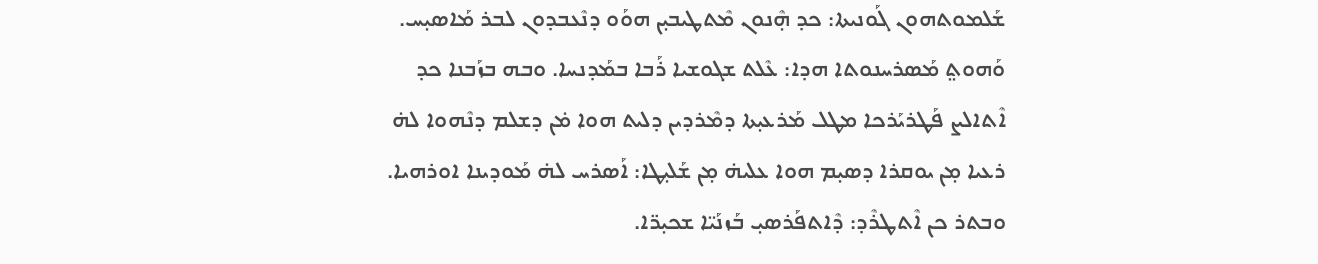ܫܰܠܡܘܬܗܘܢ ܓܰܘܢܝܬܐ: ܟܕ ܗ̣ܶܢܘܢ ܡܶܬܛܝܒܝ̣ܢ ܗܘܰܘ ܕܢܶܥܒܕܘܢ ܠܒܪ ܡܰܐܣܝ̣ܚ. ܘܰܗܘܬ݀ ܡܰܣܪܚܢܘܬܐ ܗܕܐ: ܥܶܠܬ ܫܓܘܫܝܐ ܪܰܒܐ ܒܡܰܕܢܚܐ. ܘܒܗ ܒܙܰܒܢܐ ܟܕ ܐܶܬܐܠܨ ܦܰܛܪܝܰܪܟܐ ܡܛܠ ܡܰܪܥܝ̣ܬܐ ܕܡܶܪܕܝܢ ܕܠܝܬ ܗܘܐ ܡ̇ܢ ܕܫܠܡ ܕܢܶܗܘܐ ܠܗ̇ ܪܥܝܐ ܡ̣ܢ ܝܘܩܪܐ ܕܣܝ̣ܡ ܗܘܐ ܥܠܝܗ̇ ܡ̣ܢ ܫܰܠܝ̣ܛܐ: ܐܰܣܪܚ ܠܗ̇ ܡܰܘܕܝܢܐ ܐܘܪܗܝܐ. ܘܒܬܪ ܟܢ ܐܶܬܛܪܶܕ: ܕܶܐܬܦܰܪܣܝ̣ ܒܰܙܢܰܝ̈ܐ ܫܟܝ̣ܪ̈ܐ.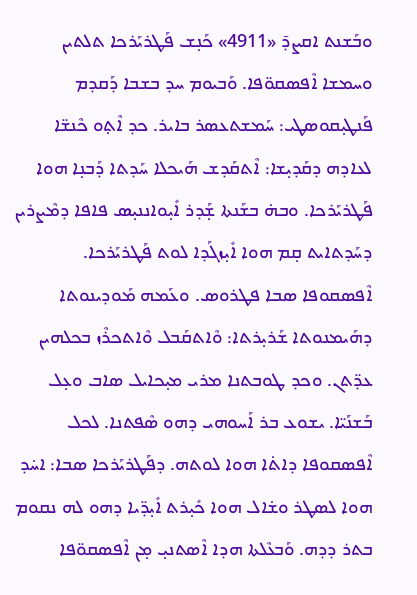ܘܒܰܫܢܬ ܐܩܨܕ̄ «4911» ܟܰܢ̣ܫ ܦܰܛܪܝܰܪܟܐ ܬܠܬܝܢ ܘܚܡܫܐ ܐܶܦܣܩܘ̈ܦܐ. ܘܰܒܝܘܡ ܚܕ ܒܫܒܐ ܕܰܩܕܡ ܦܰܢܛܝ̣ܩܘܣܛܝ: ܚܰܡܫܬܥܣܪ ܒܐܝܪ. ܟܕ ܐܶܬ̣ܘ ܟܶܢܫ̈ܐ ܠܥܐܕܗ ܕܩܰܕܝ̣ܫܐ: ܐܶܬܩܰܕܫ ܗܰܝܟܠܐ ܚܰܕܬܐ ܕܰܒܢ̣ܐ ܗܘܐ ܦܰܛܪܝܰܪܟܐ. ܘܒܗ̇ ܒܫܰܢܬܐ ܫ̣ܰܕܪ ܐܺܝ̣ܘܐܢܢܝ̣ܣ ܦܐܦܐ ܕܡܶܨܪܝܢ ܕܚܰܕܬܐܝܬ ܩ̣ܡ ܗܘܐ ܐܺܝ̣ܙܓܰܕܐ ܠܘܬ ܦܰܛܪܝܰܪܟܐ. ܐܶܦܣܩܘܦܐ ܣܒܐ ܦܛܪܘܣ. ܘܥܰܡܗ ܡܰܘܕܝܢܘܬܐ ܕܗܰܝܡܢܘܬܐ ܫܰܪܝ̣ܪܬܐ: ܘܶܐܬܩܰܒܠ ܘܶܐܬܟܪܶܙ ܒܟܠܗܝܢ ܥܕ̈ܬܢ. ܘܟܕ ܛܘܒܬܢܐ ܡܪܝ ܡܝ̣ܟܐܝܠ ܣܐܒ ܘܥ̣ܠ ܒܰܫܢܰܝ̈ܐ. ܝܫܘܥ ܒܪ ܐܰܚܘܗܝ ܕܗܘ ܣܶܦܬܢܐ. ܠܟܠ ܐܶܦܣܩܘܦܐ ܕܐܬ̇ܐ ܗܘܐ ܠܘܬܗ. ܕܦܰܛܪܝܰܪܟܐ ܣܒܐ: ܐܚ̇ܕ ܗܘܐ ܠܣܛܪ ܘܫ̇ܐܠ ܗܘܐ ܟܺܝ̣ܪܬ ܐܺܝ̣ܕ̈ܝܐ ܕܗܘ ܠܗ ܢܩܘܡ ܒܬܪ ܕܕܗ. ܘܰܒܥܶܠܬܐ ܗܕܐ ܐܶܣܬܢܝ̣ ܡ̣ܢ ܐܶܦܣܩܘ̈ܦܐ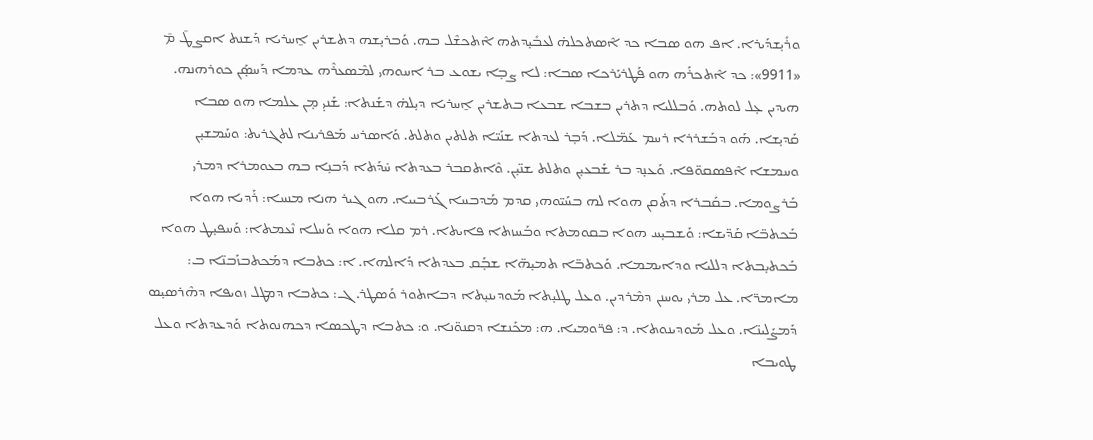ܘܪܺܝ̣ܫܕܰܝܪܐ. ܐܦ ܗܘ ܣܒܐ ܟܕ ܐܶܣܬܟܠܗ̇ ܠܥܒܺܝ̣ܕܬܗ ܐܶܬܟܫܶܠ ܒܗ. ܘܰܒܪܝ̣ܫܗ ܕܬܫܪܝܢ ܐ̱ܚܪܝܐ ܕܰܫܢܬ ܐܩܨܛ̄ ܡ̄ «9911»: ܟܕ ܐܶܬܟܪܰܗ ܗܘ ܦܰܛܪܝܰܪܟܐ ܣܒܐ: ܠܐ ܨܒ̣ܐ ܝܫܘܥ ܒܪ ܐܚܘܗܝ ܠܡܶܣܥܪܶܗ ܥܕܡܐ ܕܰܚܣ̣ܰܢ ܟܘܪܗܢܗ. ܗܝܕܝܢ ܥ̣ܠ ܠܘܬܗ. ܘܰܒܠܠܝܐ ܕܬܪܝܢ ܒܫܒܐ ܫܒܥܐ ܒܬܫܪܝܢ ܐ̱ܚܪܝܐ ܕܝ̣ܠܗ̇ ܕܫܰܢܬܐ: ܫܰܢܝ̣ ܡ̣ܢ ܥܠܡܐ ܗܘ ܣܒܐ ܩܰܕܝ̣ܫܐ. ܗܰܘ ܕܒܰܫܪܪܐ ܪܚܡ ܥܰܡ̈ܠܐ. ܕܰܒ̣ܪ ܠܥܕܬܐ ܫܢܰܝ̈ܐ ܬܠܬܝܢ ܘܬܠܬ. ܘܰܐܣܪܚ ܡܰܦܪܝܢܐ ܠܬܓܪܝܬ: ܘܚܰܡܫܝ̣ܢ ܘܚܡܫܐ ܐܶܦܣܩܘ̈ܦܐ. ܘܰܥܢ̣ܕ ܒܪ ܫܰܒܥܝ̣ܢ ܘܬܠܬ ܫܢ̈ܝ̣ܢ. ܘܶܐܬܩܒܪ ܒܥܕܬܐ ܚ̇ܕܰܬܐ ܕܰܒܢ̣ܐ ܒܗ ܒܥܘܡܪܐ ܕܡܪܝ ܒܰܪܨܘܡܐ. ܒܩܰܒܪܐ ܕܬܰܩܢ ܗܘܐ ܠܗ ܒܚܰܝ̈ܘܗܝ ܩܕܡ ܡܰܕܒܚܐ ܓܰܪܒܝܝܐ. ܗܘ ܓܝܪ ܗܢܐ ܡܢܚܐ: ܪܰܕܝܐ ܗܘܐ ܒܰܟܬܒ̈ܐ ܩܰܕ̈ܝܫܐ: ܘܰܫܒܝ̣ܚ ܗܘܐ ܒܩܘܡܬܐ ܘܒܰܚܙܬܐ ܦܐܝܬܐ. ܪܡ ܩܠܐ ܗܘܐ ܘܰܚܠܐ ܢܶܥܡܬܐ: ܘܰܚܦܝ̣ܛ ܗܘܐ ܒܰܟܬܝ̣ܒܬܐ ܕܠܠܝܐ ܘܕܐܝܡܡܐ. ܘܰܟܬܒ̈ܐ ܬܡܝ̣ܗ̈ܐ ܫܒ̣ܰܩ ܒܥܕܬܐ ܕܰܐܠܗܐ. ܐ: ܟܬܒܐ ܕܡܰܟܬܒܙܰܒܢ̈ܐ ܒ: ܡܐܡܪ̈ܐ. ܥܠ ܡܪܝ ܝܘܚܢܢ ܕܡܶܪܕܝܢ. ܘܥܠ ܛܠܝ̣ܬܐ ܡܰܘܕܝܢܝ̣ܬܐ ܕܒܐܬܘܪ ܘܰܣܛܪ. ܓ: ܟܬܒܐ ܕܡܛܠ ܙܘܝܦܐ ܕܗܶܪܣܝ̣ܣ ܕܰܡܨܰܠܝܢ̈ܐ. ܘܥܠ ܡܰܘܕܝܢܘܬܐ. ܕ: ܦܪ̈ܘܡܝܐ. ܗ: ܡܟܰܢܫܐ ܕܩܢܘ̈ܢܐ. ܘ: ܟܬܒܐ ܕܛܟܣܐ ܕܟܗܢܘܬܐ ܘܰܕܥܕܬܐ ܘܥܠ ܛܘܝܒܐ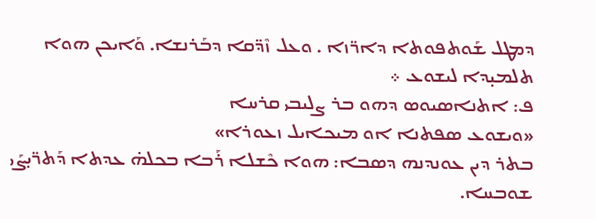ܕܡܛܠ ܫܰܘܬܦܘܬܐ ܕܐܪ̈ܙܐ . ܘܥܠ ܙܶܕ̈ܩܐ ܕܒܰܪܢܫܐ. ܘܰܐܝܟܢ ܗܘܐ ܬܠܡܝ̣ܕܐ ܠܝܫܘܥ ܀
ܦ: ܐܬܢܐܣܝܘܣ ܕܗܘ ܒܪ ܨܠܝܒܝ ܩܪܚܐ
«ܘܝܫܘܥ ܣܦܬܢܐ ܐܘ ܡܝܟܐܝܠ ܙܥܘܪܐ»
ܒܬܪ ܕܝܢ ܥܘܢܕܢܗ ܕܣܒܐ: ܗܘܐ ܟܶܫܠܐ ܪܰܒܐ ܒܟܠܗ̇ ܥܕܬܐ ܕܰܬܪ̈ܝ̣ܨܰܝ ܫܘܒܚܐ.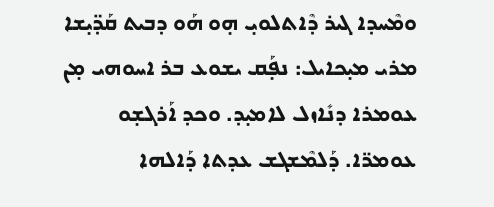ܘܡܶܚܕܐ ܓܝܪ ܕܶܐܬܠܘܝ̣ ܗ̣ܘ ܗܰܘ ܕܒܝܬ ܩܰܕ̈ܝ̣ܫܐ ܡܪܝ ܡܝ̣ܟܐܝܠ: ܢܦ̣ܰܩ ܝܫܘܥ ܒܪ ܐܚܘܗܝ ܡ̣ܢ ܥܘܡܪܐ ܕܢܺܐܙܠ ܠܐܡܝ̣ܕ. ܘܟܕ ܐܰܪܓܫ̣ܘ ܥܘܡܪ̈ܐ. ܕܰܠܡܶܫܓܫ ܥܕܬܐ ܕܰܐܠܗܐ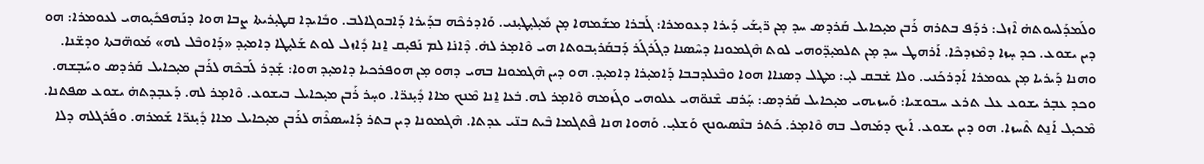ܘܠܰܡܕܰܠܚܘܬܗ̇ ܐܶܙܠ: ܪܕܰܦ ܒܬܪܗ ܪܰܒܢ ܡܝ̣ܟܐܝܠ ܩܰܪܕܣ ܚܕ ܡ̣ܢ ܪ̈ܝ̣ܫܰܝ ܕܰܝܪܐ ܕܥܘܡܪܐ: ܓܰܒܪܐ ܡܫܰܡܗܐ ܡ̣ܢ ܡܺܝ̣ܠܝ̣ܛܝ̣ܢܝ. ܘܰܐܕܪܟܶܗ ܒܕܰܝܪܐ ܕܰܐܒܘܓܐܠܒ. ܘܒܺܐܝܕܐ ܩܛܝ̣ܪܝܬܐ ܨܒܐ ܗܘܐ ܕܢܰܗܦܟܺܝ̣ܘܗܝ ܠܥܘܡܪܐ: ܗܘ ܕܝܢ ܝܫܘܥ. ܟܕ ܚ̣ܙܐ ܕܡܶܙܕܟܶܐ. ܐܰܪܗܛ ܚܕ ܡ̣ܢ ܬܠܡܝ̣ܕ̈ܘܗܝ ܠܘܬ ܗܶܓܡܘܢܐ ܕܚܶܣܢܐ ܕܓܰܪܓܰܪ ܕܰܒܩܰܪܝ̣ܒܘܬܐ ܗܝ ܘܶܐܡ̣ܪ ܠܗ̇. ܕܶܐܢ̇ܐ ܠܡ ܢܰܦܝ̣ܩ ܐ̱ܢܐ ܕܺܐܙܠ ܠܘܬ ܫܰܠܝ̣ܛܐ ܕܐܡܝ̣ܕ «ܕܰܐܘܒܶܠ ܠܗ» ܡܰܘܗ̈ܒܬܐ ܘܕܫ̈ܢܐ. ܘܗܢܐ ܕܰܝܪܝܐ ܡ̣ܢ ܥܘܡܪܐ ܐܰܕܪܟܰܢܝ. ܘܠܐ ܫ̇ܒܩ ܠܝ̣: ܡܛܠ ܕܣܢܐܐ ܗܘܐ ܘܒܶܥܠܕܒܒܐ ܕܰܐܡܝ̣ܪܐ ܕܐܡܝ̣ܕ. ܗܘ ܕܝܢ ܗܶܓܡܘܢܐ ܒܗܝ ܕܗܘ ܡ̣ܢ ܗܘܦܪܟܝܐ ܕܐܡܝ̣ܕ ܗܘܐ: ܫ̣ܰܕܪ ܠܰܒܟܶܗ ܠܪܰܒܢ ܡܝ̣ܟܐܝܠ ܩܰܪܕܣ ܘܚܰܒ̣ܫܗ. ܘܟܕ ܥܒ̣ܪ ܝܫܘܥ ܥܠ ܬܪܥ ܚܒܘܫܝܐ: ܘܰܚܙܝܗܝ ܡܝ̣ܟܐܝܠ ܩܰܪܕܣ: ܚ̣ܰܪܩ ܫܶܢܘ̈ܗܝ ܥܠܘܗܝ ܘܓܰܙܡܗ ܘܶܐܡ̣ܪ ܠܗ. ܒ̇ܥܐ ܐ̱ܢܐ ܡܶܢܟ ܡܐܐ ܕܺܝ̣ܢܪ̈ܐ. ܘܚ̣ܪ ܪܰܒܢ ܡܝ̣ܟܐܝܠ ܒܝܫܘܥ. ܘܶܐܡ̣ܪ ܠܗ. ܕܰܥܒ̣ܕܬܗ̇ ܝܫܘܥ ܣܦܬܢܐ. ܡܶܟܝ̣ܠ ܐܰܢ̱ܬ ܬܶܚܙܐ. ܗܘ ܕܝܢ ܝܫܘܥ. ܐܰܝܟ ܕܡܰܗܠ ܒܗ ܘܶܐܡ̣ܪ. ܟܰܬܪ ܒܢܶܣܝܘܢܟ ܘܰܫܠܝ̣. ܘܰܗܘܐ ܗܢܐ ܦܶܬܓܡܐ ܒܶܝܬ ܒܢ̈ܝ ܥܕܬܐ. ܗܶܓܡܘܢܐ ܕܝܢ ܒܬܪ ܕܰܐܚܣܪܶܗ ܠܪܰܒܢ ܡܝ̣ܟܐܝܠ ܡܐܐ ܕܺܝ̣ܢܪ̈ܐ ܫܰܡܪܗ. ܘܦܰܪܓܠܗ ܕܠܐ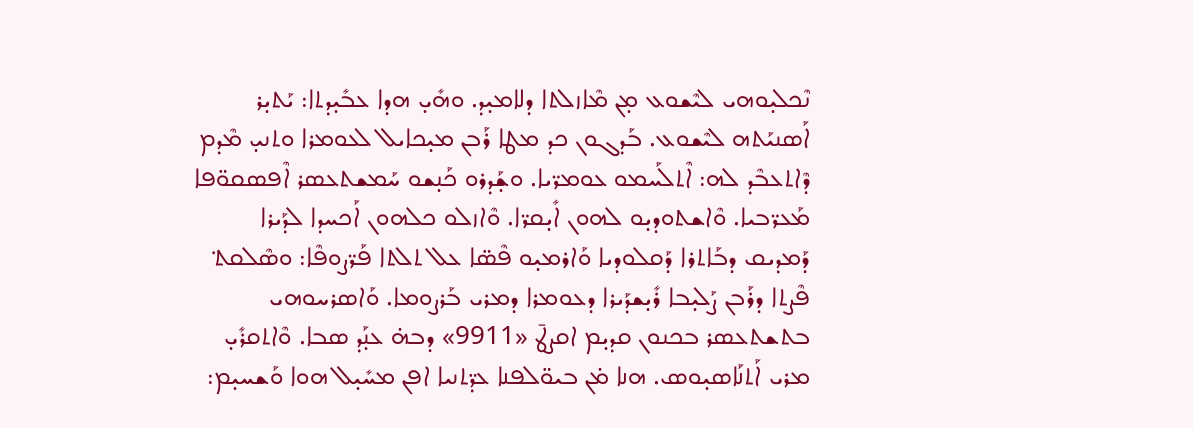ܢܶܟܠܝ̣ܘܗܝ ܠܝܶܫܘܥ ܡ̣ܢ ܡܶܐܙܠܬܐ ܕܠܐܡܝ̣ܕ. ܘܗܺܝ̣ ܗܕܐ ܥܒܺܝ̣ܕܬܐ: ܝܰܬܝ̣ܪ ܐܰܣܢܝܰܬܗ ܠܝܶܫܘܥ. ܒܰܕܓܘܢ ܟܕ ܡܛܐ ܪܰܒܢ ܡܝ̣ܟܐܝܠ ܠܥܘܡܪܐ ܘܬܢܝ̣ ܡܶܕܡ ܕܶܐܬܥܒܶܕ ܠܗ: ܐܶܬܠܰܚܡܘ ܥܘܡܪ̈ܝܐ. ܘܫ̣ܰܕܪܘ ܟܰܢ̣ܫܘ ܚܰܡܫܬܥܣܪ ܐܶܦܣܩܘ̈ܦܐ ܡܰܥܪ̈ܒܝܐ. ܘܶܐܫܬܘܕܝ̣ܘ ܠܗܘܢ ܐܺܝ̣ܩܪ̈ܐ. ܘܶܐܙܠܘ ܟܠܗܘܢ ܐܰܟܚܕܐ ܠܕܰܝܪܐ ܕܰܡܕܝܩ ܕܒܰܐܬܪܐ ܕܰܩܠܘܕܝܐ ܘܰܐܪܡܝ̣ܘ ܦܶܣ̈ܐ ܥܠ ܬܠܬܐ ܦܰܪ̈ܨܘܦܶܐ: ܘܣܶܠܩܬ݀ ܦܶܨܬܐ ܕܪܰܒܢ ܨܰܠܝ̣ܒܐ ܪܺܝ̣ܫܕܰܝܪܐ ܕܥܘܡܪܐ ܕܡܪܝ ܒܰܪܨܘܡܐ. ܘܰܐܣܪܚܘܗܝ ܒܬܫܬܥܣܪ ܒܟܢܘܢ ܩܕܝ̣ܡ ܐܩܨܛ̄ «9911» ܕܒܗ̇ ܥܢ̣ܰܕ ܣܒܐ. ܘܶܐܬܩܪܺܝ̣ ܡܪܝ ܐܰܬܢܰܐܣܝ̣ܘܣ. ܗܢܐ ܡ̇ܢ ܒܝܘ̈ܠܦܢܐ ܥܕ̈ܬܢܝܐ ܐܦܢ ܡܚܺܝ̣ܠ ܗܘܐ ܘܰܫܚܝ̣ܡ: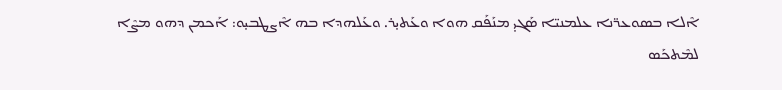ܐܶܠܐ ܒܣܘܥܪ̈ܢܐ ܥܠܡܢܝ̈ܐ ܣܰܓܝ̣ ܡܢܰܦܰܩ ܗܘܐ ܘܥܰܬܝ̣ܪ. ܘܥܰܠܗܕܐ ܒܗ ܐܶܨܛܒܝ̣ܘ: ܐܰܟܡܢ ܕܗܘ ܡܨܶܐ ܠܡܶܬܟܰܣ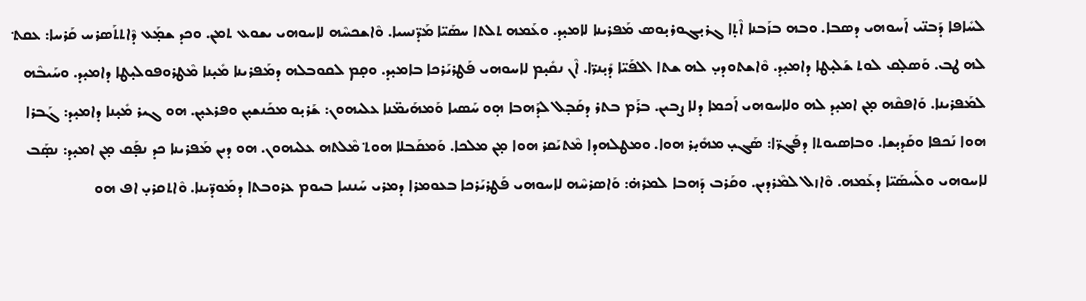ܠܚܺܐܦܐ ܕܰܒܢ̈ܝ ܐܰܚܘܗܝ ܕܣܒܐ. ܘܒܗ ܒܙܰܒܢܐ ܐܶܬ̣ܐ ܓܪܝ̣ܓܘܪܝ̣ܘܣ ܡܰܦܪܝܢܐ ܠܐܡܝ̣ܕ. ܘܥܰܡܗ ܬܠܬܐ ܚܣܰܝ̈ܐ ܡܰܕ̈ܢܚܝܐ. ܘܶܐܫܟܚܶܗ ܠܐܚܘܗܝ ܝܫܘܥ ܬܡܢ. ܘܟܕ ܫܡ̣ܰܥ ܕܶܐܬܬܰܣܪܚ ܩܰܪܚܐ: ܥܩܬ݀ ܠܗ ܛܒ. ܘܰܣܠ̣ܩ ܠܘܬ ܫܰܠܝ̣ܛܐ ܕܐܡܝ̣ܕ. ܘܶܐܫܬܘܕܝ̣ ܠܗ ܫܬܐ ܐܠܦܰܝ̈ܐ ܕܺܝ̣ܢܪ̈ܐ. ܐܶܢ ܢܩܺܝ̣ܡ ܠܐܚܘܗܝ ܦܰܛܪܝܰܪܟܐ ܒܐܡܝ̣ܕ. ܘܩ̣ܡ ܠܩܘܒܠܗ ܕܡܰܦܪܝܢܐ ܡܺܝ̣ܢܐ ܡܶܛܪܘܦܘܠܝ̣ܛܐ ܕܐܡܝ̣ܕ. ܘܚܰܝܒܶܗ ܠܡܰܦܪܝܢܐ. ܘܰܐܦܩܶܗ ܡ̣ܢ ܐܡܝ̣ܕ ܠܗ ܘܠܐܚܘܗܝ ܐܰܟܡܐ ܕܠܐ ܨܒܝܢ. ܒܪܰܡ ܒܬܪ ܕܩܰܒ̣ܠ ܠܕܰܗܒܐ ܗ̣ܘ ܚܰܣܝܐ ܘܰܡܗܰܝܡ̈ܢܐ ܥܠܝܗܘܢ: ܫܰܪܝ̣ܘ ܡܟܰܢܫܝ̣ܢ ܘܦܪܥܝ̣ܢ. ܗܘ ܓܝܪ ܡܺܝ̣ܢܐ ܕܐܡܝ̣ܕ: ܓܰܒܪܐ ܗܘܐ ܢܰܟܦܐ ܘܩܰܕܝ̣ܫܐ. ܘܒܐܣܝܘܬܐ ܕܦܰܓܪ̈ܐ: ܣܰܓܝ̣ ܡܗܺܝ̣ܪ ܗܘܐ. ܘܡܛܠܗܕܐ ܡܶܬܝܰܩܪ ܗܘܐ ܡ̣ܢ ܡܠܟܐ. ܘܰܡܩܰܒܠܐ ܗܘܬ݀ ܡܶܠܬܗ ܥܠܝܗܘܢ. ܗܘ ܕܝܢ ܡܰܦܪܝܢܐ ܟܕ ܢܦ̣ܰܩ ܡ̣ܢ ܐܡܝ̣ܕ: ܢܣ̣ܰܒ ܠܐܚܘܗܝ ܘܠܰܚܣܰܝ̈ܐ ܕܥܰܡܗ. ܘܶܐܙܠ ܠܡܶܪܕܝܢ. ܘܩܰܪܒ ܕܰܗܒܐ ܠܡܪܗ̇: ܘܰܐܣܪܚܶܗ ܠܐܚܘܗܝ ܦܰܛܪܝܰܪܟܐ ܒܥܘܡܪܐ ܕܡܪܝ ܚܰܢܢܝܐ ܒܝܘܡ ܥܪܘܒܬܐ ܕܡܰܘܕ̈ܝܢܐ. ܘܶܐܬܩܪܝ̣ ܐܦ ܗܘ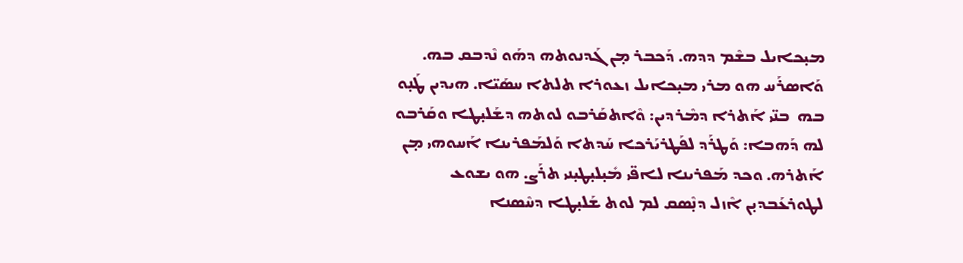ܡܝ̣ܟܐܝܠ ܒܫܶܡ ܕܕܗ. ܕܰܟܒܪ ܡ̣ܢ ܓܰܕܢܘܬܗ ܕܗܰܘ ܢܶܕܒܩ ܒܗ. ܘܰܐܣܪܰܚ ܗܘ ܡܪܝ ܡܝ̣ܟܐܝܠ ܙܥܘܪܐ ܬܠܬܐ ܚܣܰܝ̈ܐ. ܗܝܕܝܢ ܛܰܢ̣ܘ ܒܗ  ܒܢ̈ܝ ܐܰܬܪܐ ܕܡܶܪܕܝܢ: ܘܶܐܬܩܰܪܒܘ ܠܘܬܗ ܕܫܰܠܝ̣ܛܐ ܘܩܰܪܒܘ ܠܗ ܕܰܗܒܐ: ܘܰܛܪܰܕ ܠܦܰܛܪܝܰܪܟܐ ܚܰܕܬܐ ܘܰܠܡܰܦܪܝܢܐ ܐܰܚܘܗܝ ܡ̣ܢ ܐܰܬܪܗ. ܘܟܕ ܡܰܦܪܝܢܐ ܠܐܦ̈ܝ ܡܺܝ̣ܠܝ̣ܛܝ̣ܢܝ ܬܪܰܨ. ܗܘ ܝܫܘܥ ܠܛܘܪܥܰܒܕܝ̣ܢ ܐܶܙܠ ܕܢ̣ܶܣܩ ܠܡ ܠܘܬ ܫܰܠܝ̣ܛܐ ܕܚܶܣܢܐ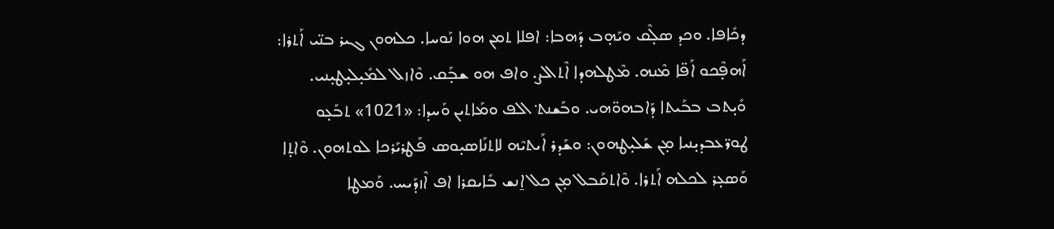ܕܟܺܐܦܐ. ܘܟܕ ܣܠ̣ܶܩ ܘܝܰܗ̣ܒ ܕܰܗܒܐ: ܐܦܠܐ ܬܡܢ ܗܘܐ ܢܰܘܚܐ. ܟܠܗܘܢ ܓܝܪ ܒܢ̈ܝ ܐܰܬܪܐ: ܐܰܗܦ̣ܶܟܘ ܐܰܦ̈ܐ ܡܶܢܗ. ܡܶܛܠܗܕܐ ܐܶܬܐܠܨ. ܘܐܦ ܗܘ ܫܒ̣ܰܩ. ܘܶܐܙܠ ܠܡܺܝ̣ܠܝ̣ܛܝ̣ܢܝ. ܘܺܝ̣ܬܒ ܒܒܰܝܬܐ ܕܰܐܒܗܘ̈ܗܝ. ܘܒܰܫܢܬ݀ ܐܠܦ ܘܡܰܐܬܝܢ ܘܰܚܕܐ: «1021» ܬܒܰܥ̣ܘ ܛܘܪ̈ܥܒܕܝ̣ܢܝܐ ܡ̣ܢ ܫܰܠܝ̣ܛܗܘܢ: ܘܫܰܕܪ ܐܰܝܬܝܶܗ ܠܐܬܢܰܐܣܝ̣ܘܣ ܦܰܛܪܝܰܪܟܐ ܠܘܬܗܘܢ. ܘܶܐܬ̣ܐ ܘܰܣܥ̣ܪ ܠܟܠܗ ܐܰܬܪܐ. ܘܶܐܬܩܰܒܠ ܡ̣ܢ ܟܠ ܐ̱ܢܫ ܒܺܐܝܩܪܐ ܐܦ ܐܶܙܕܰܝܚ. ܘܰܡܛܐ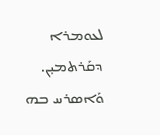ܠܥܘܡܪܐ ܕܩܰܪܬܡܝ̣ܢ. ܘܰܐܣܪܚ ܒܗ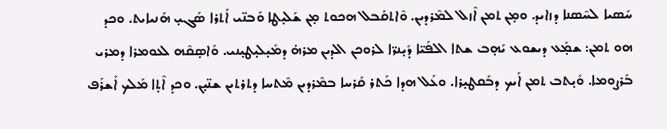ܚܰܣܝܐ ܠܚܶܣܢܐ ܕܙܐܝܕ. ܘܡ̣ܢ ܬܡܢ ܐܶܙܠ ܠܡܶܪܕܝܢ. ܘܶܐܬܩܰܒܠ ܗܟܘܬ ܡ̣ܢ ܫܰܠܝ̣ܛܐ ܘܰܒܢ̈ܝ ܐܰܬܪܐ ܣܰܓܝ̣ ܗܰܢܝܐܝܬ. ܘܟܕ ܗܘ ܬܡܢ: ܫܡ̣ܰܥ ܕܝܫܘܥ ܝܰܗ̣ܒ ܫܬܐ ܐܠܦܰܝ̈ܐ ܕܺܝ̣ܢܪ̈ܐ ܠܪܘܟܢ ܐܠܕܝܢ ܡܪܗ̇ ܕܡܺܝ̣ܠܝ̣ܛܝ̣ܢܝ. ܘܰܐܣ̣ܩܶܗ ܠܥܘܡܪܐ ܕܡܪܝ ܒܰܪܨܘܡܐ. ܘܺܝ̣ܬܒ ܬܡܢ ܐܰܝܟ ܕܒܰܩܛܝ̣ܪܐ. ܘܥܰܠ ܗܕܐ ܟܰܬܪ ܩܰܪܚܐ ܒܡܶܪܕܝܢ ܡܶܬܚܐ ܕܬܪܬܝܢ ܫܢ̈ܝ̣ܢ. ܘܟܕ ܐܶܬ̣ܐ ܡܰܠܟ ܐܰܫܪܰܦ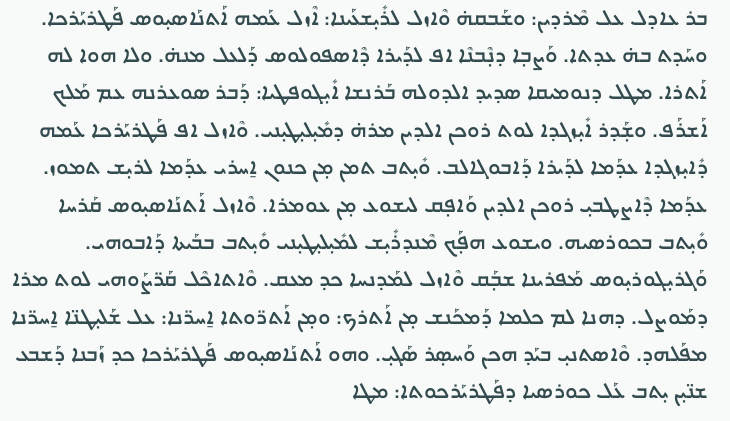ܒܪ ܥܐܕܠ ܥܠ ܡܶܪܕܝܢ: ܘܫܰܒܩܗ̇ ܘܶܐܙܠ ܠܪܺܝ̣ܫܥܰܝܢܐ: ܐܶܙܠ ܥܰܡܗ ܐܰܬܢܰܐܣܝ̣ܘܣ ܦܰܛܪܝܰܪܟܐ. ܘܚܰܕܬ ܒܗ̇ ܥܕܬܐ. ܘܰܨܒ̣ܐ ܕܢ̣ܶܒܢܶܐ ܐܦ ܠܕܰܝܪܐ ܕܶܐܣܦܘܠܘܣ ܕܰܠܥܠ ܡܢܗ̇. ܘܠܐ ܗܘܐ ܠܗ ܐܰܬܪܐ. ܡܛܠ ܕܢܘܡܝܩܐ ܣܕܝܕ ܐܠܕܘܠܗ ܒܰܪܢܫܐ ܐܺܝ̣ܓܘܦܛܝܐ: ܕܰܒܪ ܣܘܥܪܢܗ ܥܡ ܡܰܠܟ ܐܰܫܪܰܦ. ܘܫ̣ܰܕܪ ܐܺܝ̣ܙܓܕܐ ܠܘܬ ܪܘܟܢ ܐܠܕܝܢ ܡܪܗ̇ ܕܡܺܝ̣ܠܝ̣ܛܝ̣ܢܝ. ܘܶܐܙܠ ܐܦ ܦܰܛܪܝܰܪܟܐ ܥܰܡܗ ܕܺܐܝ̣ܙܓܕܐ ܥܕܰܡܐ ܠܕܰܝܪܐ ܕܰܐܒܘܓܐܠܒ. ܘܺܝ̣ܬܒ ܬܡܢ ܡ̣ܢ ܟܢܘܢ ܐ̱ܚܪܝ ܥܕܰܡܐ ܠܪܝ̣ܫ ܬܡܘܙ. ܥܕܰܡܐ ܕܶܐܨܛܒܝ̣ ܪܘܟܢ ܐܠܕܝܢ ܘܰܐܦ̣ܩ ܠܝܫܘܥ ܡ̣ܢ ܥܘܡܪܐ. ܘܶܐܙܠ ܐܰܬܢܰܐܣܝ̣ܘܣ ܩܰܪܚܐ ܘܺܝ̣ܬܒ ܒܟܘܪܣܝܗ. ܘܝܫܘܥ ܗܦ̣ܰܟ ܡܶܢܕܪܺܝ̣ܫ ܠܡܺܝ̣ܠܝ̣ܛܝ̣ܢܝ ܘܺܝ̣ܬܒ ܒܒܰܝܬܐ ܕܰܐܒܘܗܝ. ܘܰܓܪܝ̣ܓܘܪܝ̣ܘܣ ܡܰܦܪܝܢܐ ܫܒ̣ܰܩ ܘܶܐܙܠ ܠܡܰܕܢܚܐ ܟܕ ܡܥܩ. ܘܶܐܬܐܟܶܠ ܩܰܪ̈ܨܰܘܗܝ ܠܘܬ ܡܪܐ ܕܡܰܘܨܠ. ܕܗܢܐ ܠܡ ܟܠܡܐ ܕܰܡܟܰܢܫ ܡ̣ܢ ܐܰܬܪܟ: ܘܡ̣ܢ ܐܰܬܪ̈ܘܬܐ ܐ̱ܚܪ̈ܢܐ: ܥܠ ܫܰܠܝ̣ܛܢ̈ܐ ܐ̱ܚܪ̈ܢܐ ܡܦܰܠܗܕ. ܘܶܐܣܬܢܝ̣ ܒܝܰܕ ܗܟܢ ܘܰܚܣ̣ܪ ܣܰܓܝ̣. ܘܗܘ ܐܰܬܢܰܐܣܝ̣ܘܣ ܦܰܛܪܝܰܪܟܐ ܟܕ ܙܰܒܢܐ ܕܰܫܒܥ ܫܢ̈ܝ̣ܢ ܝ̣ܬܒ ܥܰܠ ܟܘܪܣܝܐ ܕܦܰܛܪܝܰܪܟܘܬܐ: ܡܛܐ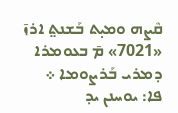ܩܶܨܗ ܘܡܝ̣ܬ ܒܰܫܢܬ݀ ܐܪܙ̄ «7021» ܡ̄ ܒܥܘܡܪܐ ܕܡܪܝ ܒܰܪܨܘܡܐ ܀
ܦܐ: ܝܘܚܢܢ ܝܕ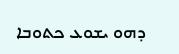ܕܗܘ ܝܫܘܥ ܟܬܘܒܐ